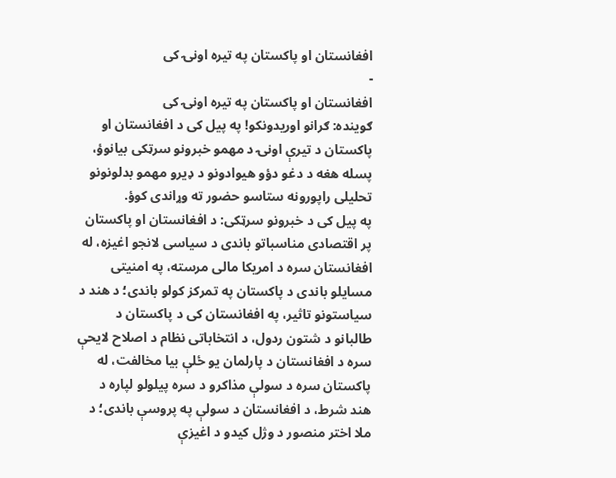افغانستان او پاکستان په تیره اونۍ کی
-
افغانستان او پاکستان په تیره اونۍ کی
ګوینده: ګرانو اوریدونکو! په پیل کی د افغانستان او پاکستان د تیرې اونۍ د مهمو خبرونو سرټکی بیانوؤ، پسله هغه د دغو دؤو هیوادونو د ډیرو مهمو بدلونونو تحلیلی راپورونه ستاسو حضور ته وړاندی کوؤ.
په پیل کی د خبرونو سرټکی: د افغانستان او پاکستان پر اقتصادی مناسباتو باندی د سیاسی لانجو اغیزه، له افغانستان سره د امریکا مالی مرسته، په امنیتی مسایلو باندی د پاکستان په تمرکز کولو باندی؛ د هند د سیاستونو تاثیر، په افغانستان کی د پاکستان د طالبانو د شتون ردول، د انتخاباتی نظام د اصلاح لایحې سره د افغانستان د پارلمان یو ځلې بیا مخالفت، له پاکستان سره د سولې مذاکرو د سره پیلولو لپاره د هند شرط، د افغانستان د سولې په پروسې باندی؛ د ملا اختر منصور د وژل کیدو د اغیزې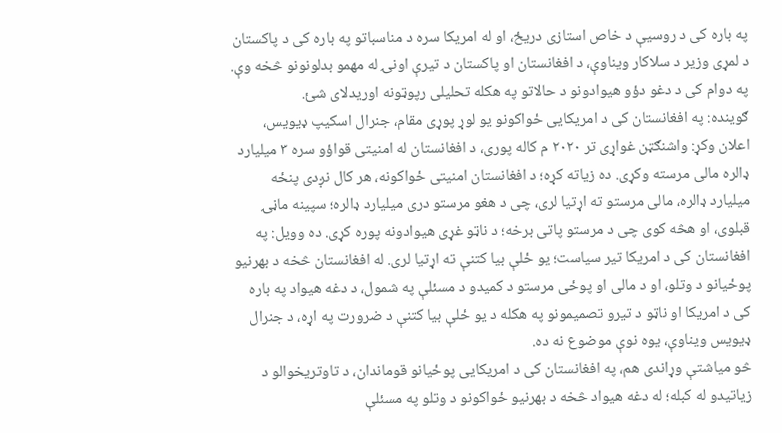په باره کی د روسیې د خاص استازی دریځ، او له امریکا سره د مناسباتو په باره کی د پاکستان د لمړی وزیر د سلاکار ویناوې، د افغانستان او پاکستان د تیرې اونۍ له مهمو بدلونونو څخه وې.
په دوام کی د دغو دؤو هیوادونو د حالاتو په هکله تحلیلی رپوټونه اوریدلای شئ.
ګوینده: په افغانستان کی د امریکایی ځواکونو یو لوړ پوړی مقام، جنرال اسکیپ ډیویس، اعلان وکړ: واشنګټن غواړی تر ۲۰۲۰ م کاله پوری، د افغانستان له امنیتی قواؤو سره ۳ میلیارد ډالره مالی مرسته وکړی. ده زیاته کړه؛ د افغانستان امنیتی ځواکونه، هر کال نږدی پنځه میلیارد ډالره، مالی مرستو ته اړتیا لری، چی د هغو مرستو دری میلیارد ډالره؛ سپینه ماڼۍ قبلوی، او هڅه کوی چی د مرستو پاتی برخه؛ د ناټو غړی هیوادونه پوره کړی. ده وویل: په افغانستان کی د امریکا تیر سیاست؛ یو ځلې بیا کتنې ته اړتیا لری. له افغانستان څخه د بهرنیو پوځیانو د وتلو، او د مالی او پوځی مرستو د کمیدو د مسئلې په شمول، د دغه هیواد په باره کی د امریکا او ناټو د تیرو تصمیمونو په هکله د یو ځلې بیا کتنې د ضرورت په اړه، د جنرال ډیویس ویناوې، یوه نوې موضوع نه ده.
څو میاشتې وړاندی هم، په افغانستان کی د امریکایی پوځیانو قوماندان، د تاوتریخوالو د زیاتیدو له کبله؛ له دغه هیواد څخه د بهرنیو ځواکونو د وتلو په مسئلې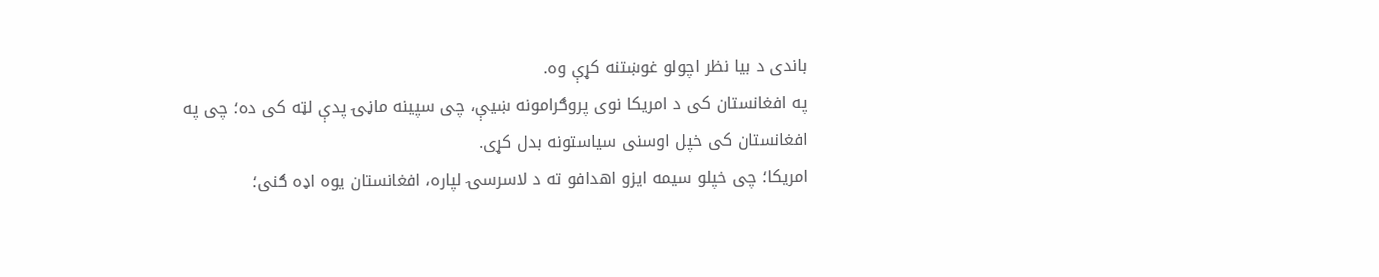باندی د بیا نظر اچولو غوښتنه کړې وه.
په افغانستان کی د امریکا نوی پروګرامونه ښیې، چی سپینه ماڼۍ پدې لټه کی ده؛ چی په افغانستان کی خپل اوسنی سیاستونه بدل کړی.
امریکا؛ چی خپلو سیمه ایزو اهدافو ته د لاسرسۍ لپاره، افغانستان یوه اډه ګنی؛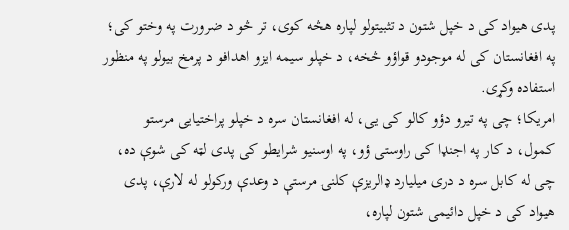پدی هیواد کی د خپل شتون د تثبیتولو لپاره هڅه کوی، تر څو د ضرورت په وختو کی؛ په افغانستان کی له موجودو قواؤو څخه، د خپلو سیمه ایزو اهدافو د پرمخ بیولو په منظور استفاده وکړی.
امریکا؛ چی په تیرو دؤو کالو کی یی، له افغانستان سره د خپلو پراختیایی مرستو کمول، د کار په اجنډا کی راوستی ؤو، په اوسنیو شرایطو کی پدی لټه کی شوې ده، چی له کابل سره د دری میلیارد ډالریزې کلنۍ مرستې د وعدې ورکولو له لارې، پدی هیواد کی د خپل دائیمی شتون لپاره،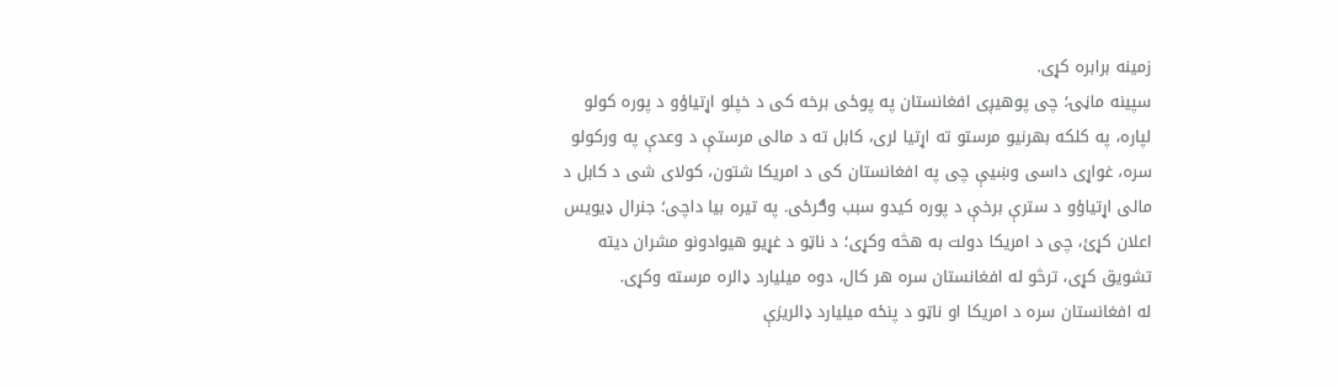زمینه برابره کړی.
سپینه ماڼۍ؛ چی پوهیږی افغانستان په پوځی برخه کی د خپلو اړتیاؤو د پوره کولو لپاره، په کلکه بهرنیو مرستو ته اړتیا لری، کابل ته د مالی مرستې د وعدې په ورکولو سره، غواړی داسی وښیې چی په افغانستان کی د امریکا شتون، کولای شی د کابل د مالی اړتیاؤو د سترې برخې د پوره کیدو سبب وګرځی. په تیره بیا داچی؛ جنرال ډیویس اعلان کړئ، چی د امریکا دولت به هڅه وکړی؛ د ناټو د غړیو هیوادونو مشران دیته تشویق کړی، ترڅو له افغانستان سره هر کال، دوه میلیارد ډالره مرسته وکړی.
له افغانستان سره د امریکا او ناټو د پنځه میلیارد ډالریزې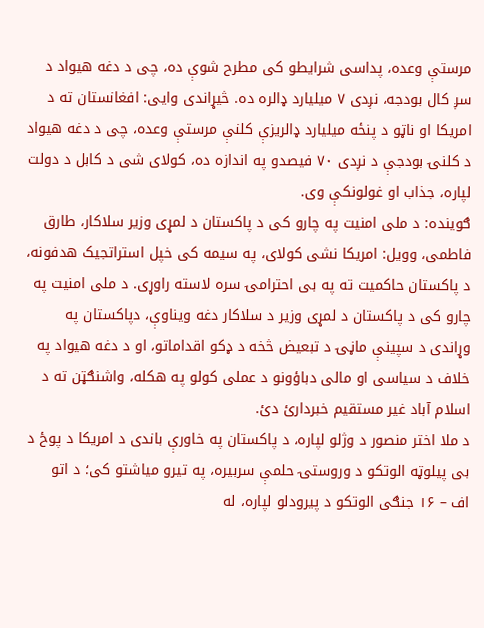مرستې وعده، پداسی شرایطو کی مطرح شوې ده، چی د دغه هیواد د سږ کال بودجه، نږدی ۷ میلیارد ډالره ده. څیړاندی وایی: افغانستان ته د امریکا او ناټو د پنځه میلیارد ډالریزې کلنې مرستې وعده، چی د دغه هیواد د کلنۍ بودجې د نږدی ۷۰ فیصدو په اندازه ده، کولای شی د کابل د دولت لپاره، جذاب او غولونکې وی.
ګوینده: د ملی امنیت په چارو کی د پاکستان د لمړی وزیر سلاکار، طارق فاطمی، وویل: امریکا نشی کولای، په سیمه کی خپل استراتجیک هدفونه، د پاکستان حاکمیت ته په بی احترامۍ سره لاسته راوړی. د ملی امنیت په چارو کی د پاکستان د لمړی وزیر د سلاکار دغه ویناوې، دپاکستان په وړاندی د سپینې ماڼۍ د تبعیض څخه د ډکو اقداماتو، او د دغه هیواد په خلاف د سیاسی او مالی دباؤونو د عملی کولو په هکله، واشنګټن ته د اسلام آباد غیر مستقیم خبردارئ دئ.
د ملا اختر منصور د وژلو لپاره، د پاکستان په خاورې باندی د امریکا د پوځ د بی پیلوټه الوتکو د وروستۍ حلمې سربیره، په تیرو میاشتو کی؛ د اتو
اف – ۱۶ جنګی الوتکو د پیرودلو لپاره، له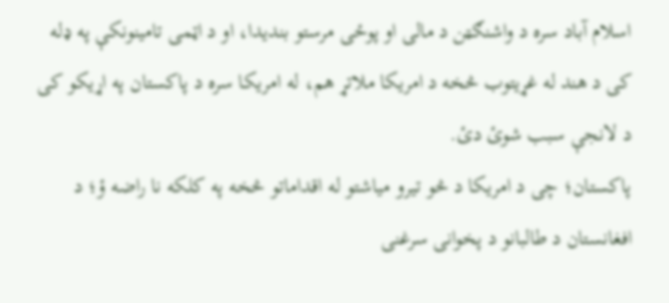اسلام آباد سره د واشنګټن د مالی او پوځی مرستو بندیدا، او د اټمی تامینونکې په ډله کی د هند له غړیتوب څخه د امریکا ملاتړ هم، له امریکا سره د پاکستان په اړیکو کی د لانجې سبب شوئ دئ.
پاکستان؛ چی د امریکا د څو تیرو میاشتو له اقداماتو څخه په کلکه نا راضه ؤ؛ د افغانستان د طالبانو د پخوانی سرغنی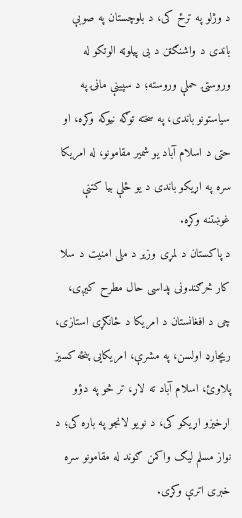د وژلو په ترځ کی، د بلوچستان په صوبې باندی د واشنګټن د بی پیلوټه الوتکو له وروستۍ حملې وروسته؛ د سپینې ماڼۍ په سیاستونو باندی، په سخته توګه نیوکه وکړه، او حتی د اسلام آباد یو شمیر مقامونو، له امریکا سره په اړیکو باندی د یو ځلې بیا کتنې غوښتنه وکړه.
د پاکستان د لمړی وزیر د ملی امنیت د سلا کار څرګندونی پداسی حال مطرح کیږی، چی د افغانستان د امریکا د ځانګړی استازی، ریچارډ اولسن، په مشرې، امریکایی پنځه کسیز پلاوئ، اسلام آباد ته لاړ، تر څو په دؤو اړخیزو اړیکو کی، د نویو لانجو په باره کی؛ د نواز مسلم لیګ واکمن ګوند له مقامونو سره خبری اترې وکړی.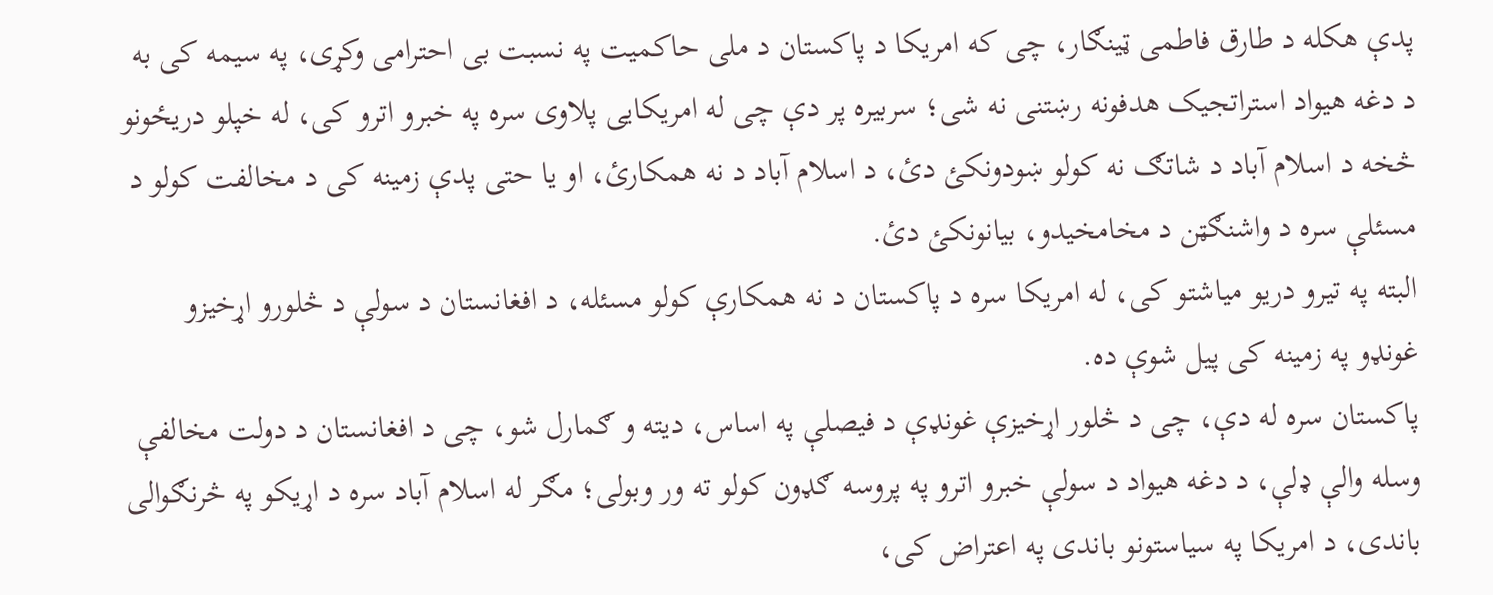پدې هکله د طارق فاطمی ټینګار، چی که امریکا د پاکستان د ملی حاکمیت په نسبت بی احترامی وکړی، په سیمه کی به د دغه هیواد استراتجیک هدفونه رښتنی نه شی؛ سربیره پر دې چی له امریکایی پلاوی سره په خبرو اترو کی، له خپلو دریځونو څخه د اسلام آباد د شاتګ نه کولو ښودونکئ دئ، د اسلام آباد د نه همکارئ، او یا حتی پدې زمینه کی د مخالفت کولو د مسئلې سره د واشنګټن د مخامخیدو، بیانونکئ دئ.
البته په تیرو دریو میاشتو کی، له امریکا سره د پاکستان د نه همکارې کولو مسئله، د افغانستان د سولې د څلورو اړخیزو غونډو په زمینه کی پیل شوې ده.
پاکستان سره له دې، چی د څلور اړخیزې غونډې د فیصلې په اساس، دیته و ګمارل شو، چی د افغانستان د دولت مخالفې وسله والې ډلې، د دغه هیواد د سولې خبرو اترو په پروسه ګډون کولو ته ور وبولی؛ مګر له اسلام آباد سره د اړیکو په څرنګوالی باندی، د امریکا په سیاستونو باندی په اعتراض کی،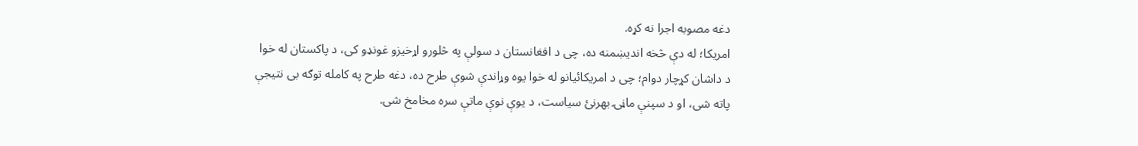دغه مصوبه اجرا نه کړه.
امریکا؛ له دې څخه اندیښمنه ده، چی د افغانستان د سولې په څلورو اړخیزو غونډو کی، د پاکستان له خوا د داشان کړچار دوام؛ چی د امریکائیانو له خوا یوه وړاندې شوې طرح ده، دغه طرح په کامله توګه بی نتیجې پاته شی، او د سپنې ماڼۍ بهرنئ سیاست، د یوې نوې ماتې سره مخامخ شی.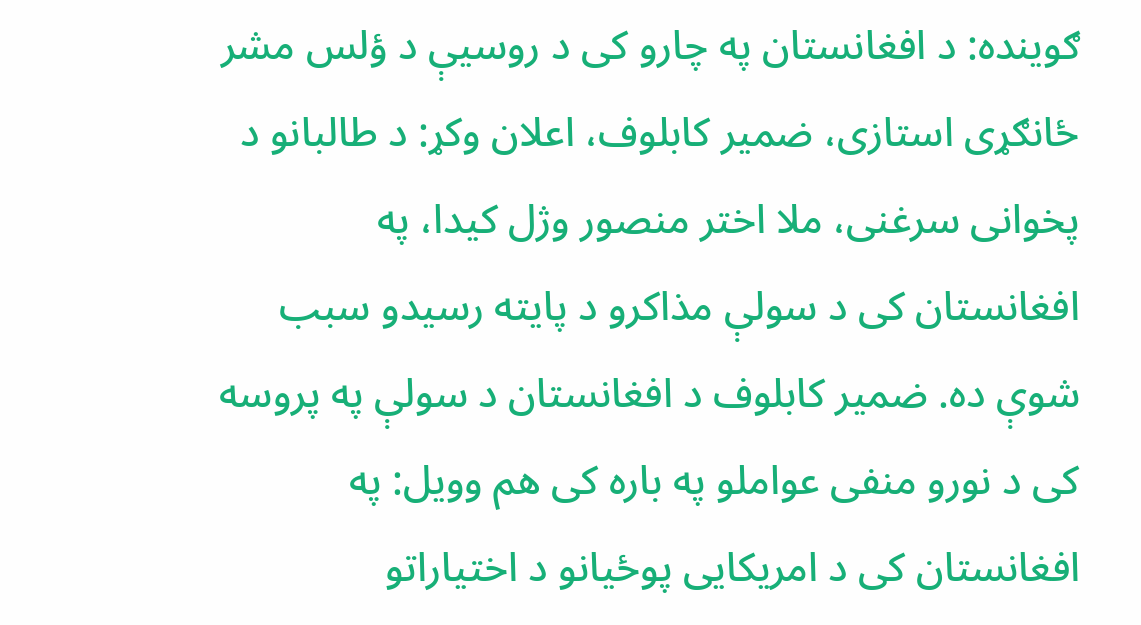ګوینده: د افغانستان په چارو کی د روسیې د ؤلس مشر ځانګړی استازی، ضمیر کابلوف، اعلان وکړ: د طالبانو د پخوانی سرغنی، ملا اختر منصور وژل کیدا، په افغانستان کی د سولې مذاکرو د پایته رسیدو سبب شوې ده. ضمیر کابلوف د افغانستان د سولې په پروسه کی د نورو منفی عواملو په باره کی هم وویل: په افغانستان کی د امریکایی پوځیانو د اختیاراتو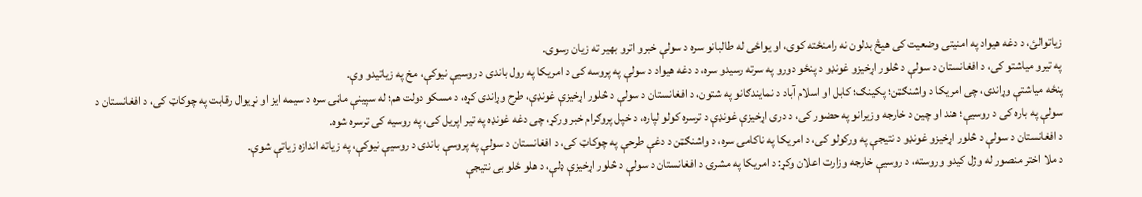زیاتوالئ، د دغه هیواد په امنیتی وضعیت کی هیڅ بدلون نه رامنځته کوی، او یواځی له طالبانو سره د سولې خبرو اترو بهیر ته زیان رسوی.
په تیرو میاشتو کی، د افغانستان د سولې د څلور اړخیزو غونډو د پنځو دورو په سرته رسیدو سره، د دغه هیواد د سولې په پروسه کی د امریکا په رول باندی د روسیې نیوکې، مخ په زیاتیدو وې.
پنځه میاشتې وړاندی، چی امریکا د واشنګټن؛ پکینګ؛ کابل او اسلام آباد د نمایندګانو په شتون، د افغانستان د سولې د څلور اړخیزې غونډې، طرح وړاندی کړه، د مسکو دولت هم؛ له سپینې ماڼۍ سره د سیمه ایز او نړیوال رقابت په چوکاټ کی، د افغانستان د سولې په باره کی د روسیې؛ هند او چین د خارجه وزیرانو په حضور کی، د دری اړخیزې غونډې د ترسره کولو لپاره، د خپل پروګرام خبر ورکړ، چی دغه غونډه په تیر اپریل کی، په روسیه کی ترسره شوه.
د افغانستان د سولې د څلور اړخیزو غونډو د نتیجې په ورکولو کی، د امریکا په ناکامۍ سره، د واشنګټن د دغې طرحې په چوکاټ کی، د افغانستان د سولې په پروسې باندی د روسیې نیوکې، په زیاته اندازه زیاتې شوې.
د ملا اختر منصور له وژل کیدو وروسته، د روسیې خارجه وزارت اعلان وکړ: د امریکا په مشرۍ د افغانستان د سولې د څلور اړخیزې ډلې، د هلو ځلو بی نتیجې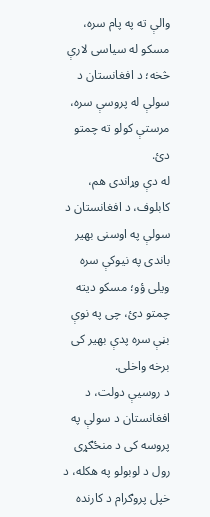والې ته په پام سره، مسکو له سیاسی لارې څخه؛ د افغانستان د سولې له پروسې سره، مرستې کولو ته چمتو دئ.
له دې وړاندی هم، کابلوف، د افغانستان د سولې په اوسنی بهیر باندی په نیوکې سره ویلی ؤو؛ مسکو دیته چمتو دئ، چی په نوې بڼې سره پدې بهیر کی برخه واخلی.
د روسیې دولت، د افغانستان د سولې په پروسه کی د منځګړی رول د لوبولو په هکله، د خپل پروګرام د کارنده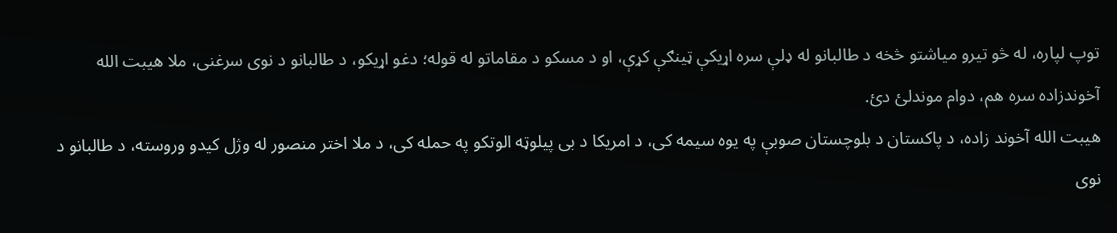توپ لپاره، له څو تیرو میاشتو څخه د طالبانو له ډلې سره اړیکې ټینګې کړې، او د مسکو د مقاماتو له قوله؛ دغو اړیکو، د طالبانو د نوی سرغنی، ملا هیبت الله آخوندزاده سره هم، دوام موندلئ دئ.
هیبت الله آخوند زاده، د پاکستان د بلوچستان صوبې په یوه سیمه کی، د امریکا د بی پیلوټه الوتکو په حمله کی، د ملا اختر منصور له وژل کیدو وروسته، د طالبانو د نوی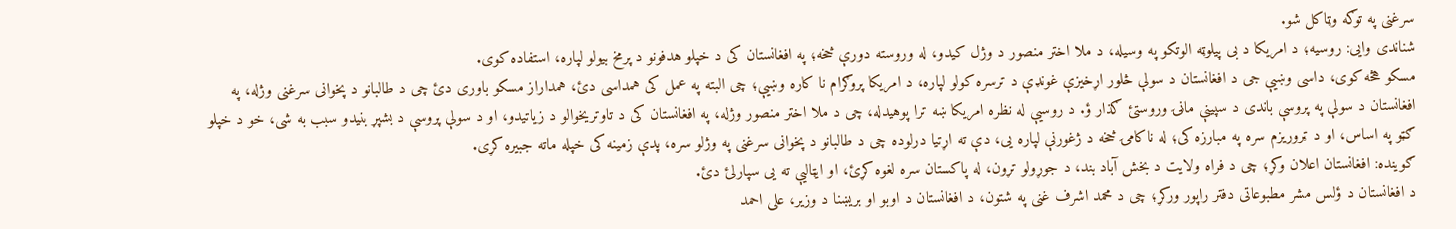سرغنی په توګه وټاکل شو.
شناندی وایی: روسیه؛ د امریکا د بی پیلوټه الوتکو په وسیله، د ملا اختر منصور د وژل کیدو، له وروسته دورې څخه؛ په افغانستان کی د خپلو هدفونو د پرمخ بیولو لپاره، استفاده کوی.
مسکو هڅه کوی، داسی وښیې جی د افغانستان د سولې څلور اړخیزې غونډې د ترسره کولو لپاره، د امریکا پروګرام نا کاره وښیې؛ چی البته په عمل کی همداسی دئ، همداراز مسکو باوری دئ چی د طالبانو د پخوانی سرغنی وژله، په افغانستان د سولې په پروسې باندی د سپینې ماڼۍ وروستئ ګذار ؤ. د روسیې له نظره امریکا ښه ترا پوهیدله، چی د ملا اختر منصور وژله، په افغانستان کی د تاوتریخوالو د زیاتیدو، او د سولې پروسې د بشپړ بنیدو سبب به شی، خو د خپلو ګټو په اساس، او د ټروریزم سره په مبارزه کی؛ له ناکامۍ څخه د ژغورنې لپاره یی، دې ته اړتیا درلوده چی د طالبانو د پخوانی سرغنی په وژلو سره، پدې زمینه کی خپله ماته جبیره کړی.
ګوینده: افغانستان اعلان وکړ؛ چی د فراه ولایت د بخش آباد بند، د جوړولو تړون، له پاکستان سره لغوه کړئ، او ایټالیې ته یی سپارلئ دئ.
د افغانستان د ؤلس مشر مطبوعاتی دفتر راپور ورکړ؛ چی د محمد اشرف غنی په شتون، د افغانستان د اوبو او بریښنا د وزیر، علی احمد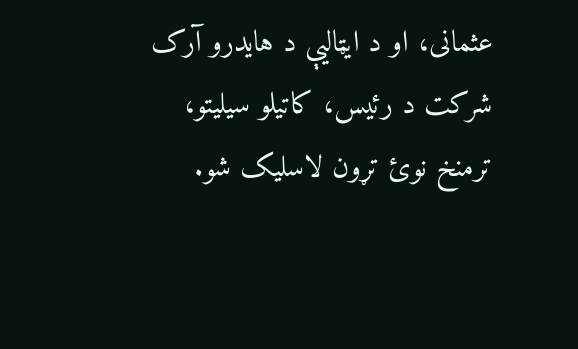عثمانی، او د ایټالیې د هایدرو آرک شرکت د رئيس، کاتیلو سیلیتو، ترمنخ نوئ تړون لاسلیک شو.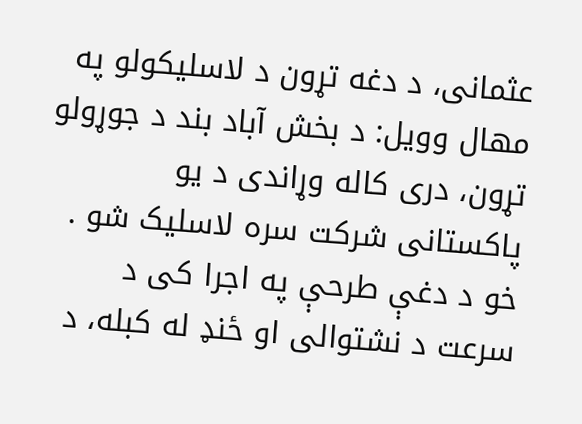عثمانی، د دغه تړون د لاسلیکولو په مهال وویل: د بخش آباد بند د جوړولو تړون، دری کاله وړاندی د یو پاکستانی شرکت سره لاسلیک شو . خو د دغې طرحې په اجرا کی د سرعت د نشتوالی او ځنډ له کبله، د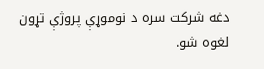دغه شرکت سره د نوموړې پروژې تړون لغوه شو.